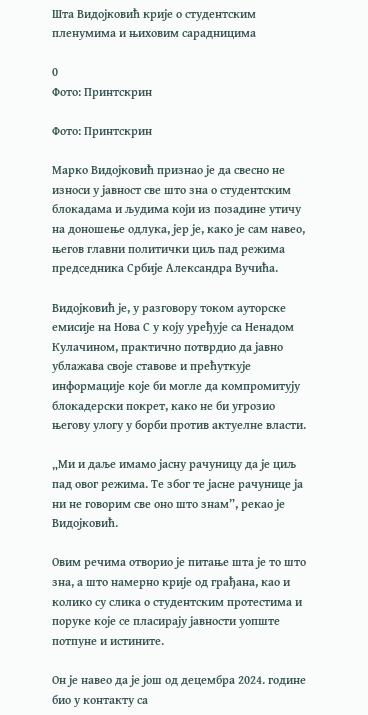Шта Видојковић крије о студентским пленумима и њиховим сарадницима

0
Фото: Принтскрин

Фото: Принтскрин

Марко Видојковић признао је да свесно не износи у јавност све што зна о студентским блокадама и људима који из позадине утичу на доношење одлука, јер је, како је сам навео, његов главни политички циљ пад режима председника Србије Александра Вучића.

Видојковић је, у разговору током ауторске емисије на Нова С у коју уређује са Ненадом Кулачином, практично потврдио да јавно ублажава своје ставове и прећуткује информације које би могле да компромитују блокадерски покрет, како не би угрозио његову улогу у борби против актуелне власти.

„Ми и даље имамо јасну рачуницу да је циљ пад овог режима. Те због те јасне рачунице ја ни не говорим све оно што знам”, рекао је Видојковић.

Овим речима отворио је питање шта је то што зна, а што намерно крије од грађана, као и колико су слика о студентским протестима и поруке које се пласирају јавности уопште потпуне и истините.

Он је навео да је још од децембра 2024. године био у контакту са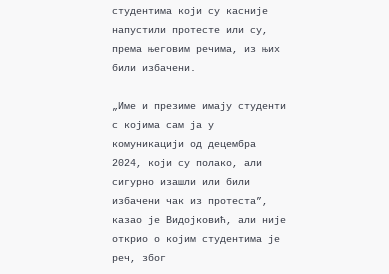студентима који су касније напустили протесте или су, према његовим речима, из њих били избачени.

„Име и презиме имају студенти с којима сам ја у комуникацији од децембра 2024, који су полако, али сигурно изашли или били избачени чак из протеста”, казао је Видојковић, али није открио о којим студентима је реч, због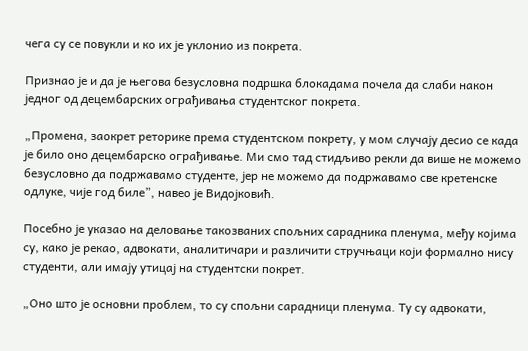чега су се повукли и ко их је уклонио из покрета.

Признао је и да је његова безусловна подршка блокадама почела да слаби након једног од децембарских ограђивања студентског покрета.

„Промена, заокрет реторике према студентском покрету, у мом случају десио се када је било оно децембарско ограђивање. Ми смо тад стидљиво рекли да више не можемо безусловно да подржавамо студенте, јер не можемо да подржавамо све кретенске одлуке, чије год биле”, навео је Видојковић.

Посебно је указао на деловање такозваних спољних сарадника пленума, међу којима су, како је рекао, адвокати, аналитичари и различити стручњаци који формално нису студенти, али имају утицај на студентски покрет.

„Оно што је основни проблем, то су спољни сарадници пленума. Ту су адвокати,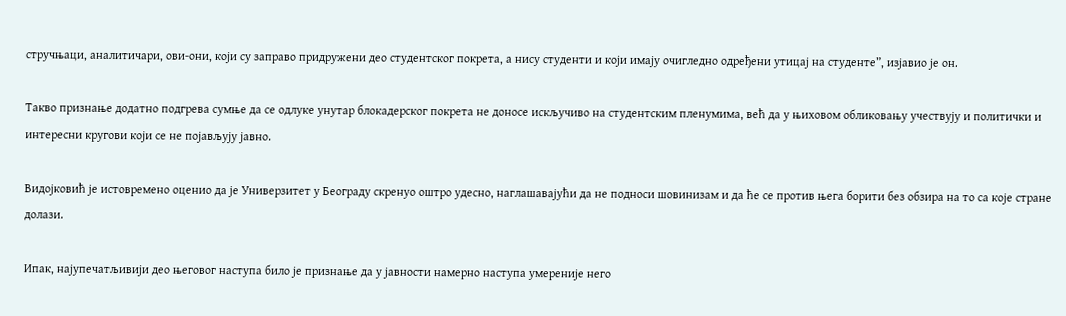стручњаци, аналитичари, ови-они, који су заправо придружени део студентског покрета, а нису студенти и који имају очигледно одређени утицај на студенте”, изјавио је он.

Такво признање додатно подгрева сумње да се одлуке унутар блокадерског покрета не доносе искључиво на студентским пленумима, већ да у њиховом обликовању учествују и политички и интересни кругови који се не појављују јавно.

Видојковић је истовремено оценио да је Универзитет у Београду скренуо оштро удесно, наглашавајући да не подноси шовинизам и да ће се против њега борити без обзира на то са које стране долази.

Ипак, најупечатљивији део његовог наступа било је признање да у јавности намерно наступа умереније него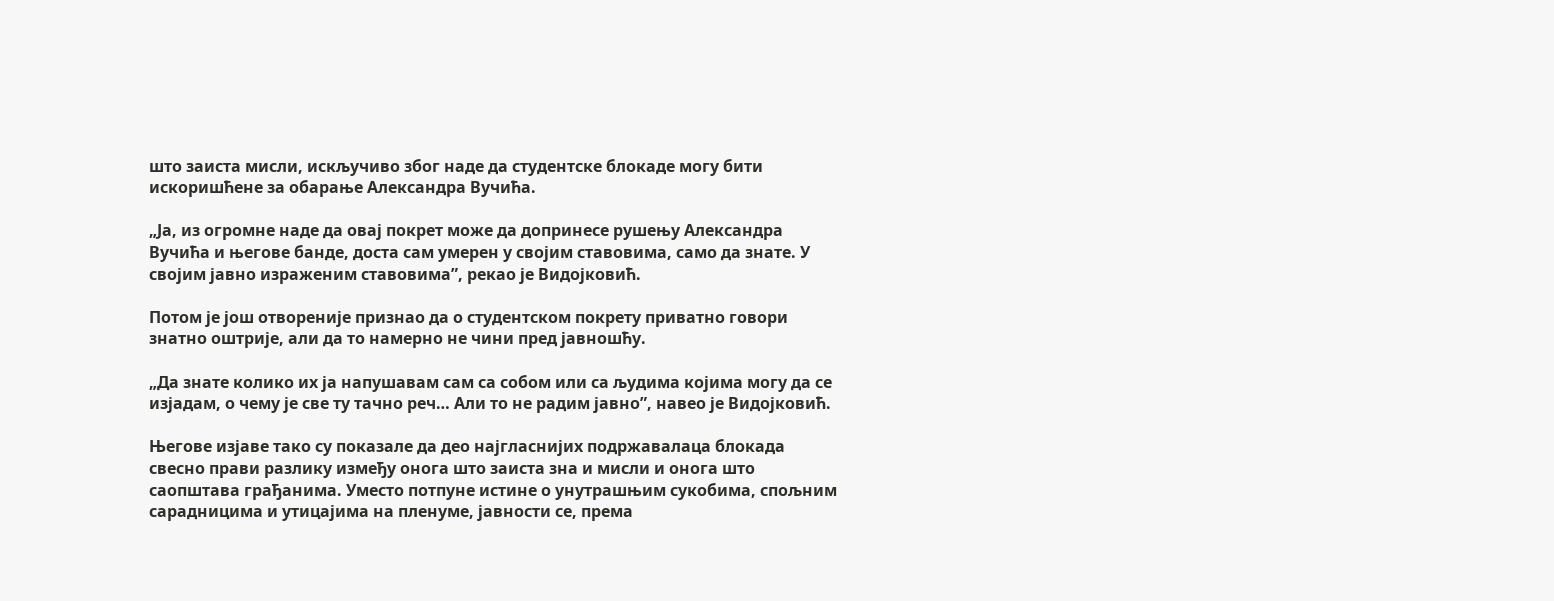што заиста мисли, искључиво због наде да студентске блокаде могу бити искоришћене за обарање Александра Вучића.

„Ја, из огромне наде да овај покрет може да допринесе рушењу Александра Вучића и његове банде, доста сам умерен у својим ставовима, само да знате. У својим јавно израженим ставовима”, рекао је Видојковић.

Потом је још отвореније признао да о студентском покрету приватно говори знатно оштрије, али да то намерно не чини пред јавношћу.

„Да знате колико их ја напушавам сам са собом или са људима којима могу да се изјадам, о чему је све ту тачно реч… Али то не радим јавно”, навео је Видојковић.

Његове изјаве тако су показале да део најгласнијих подржавалаца блокада свесно прави разлику између онога што заиста зна и мисли и онога што саопштава грађанима. Уместо потпуне истине о унутрашњим сукобима, спољним сарадницима и утицајима на пленуме, јавности се, према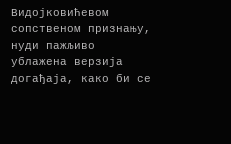Видојковићевом сопственом признању, нуди пажљиво ублажена верзија догађаја, како би се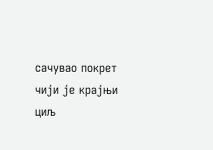сачувао покрет чији је крајњи циљ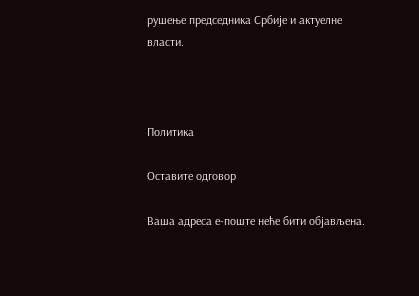рушење председника Србије и актуелне власти.



Политика

Оставите одговор

Ваша адреса е-поште неће бити објављена.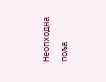Неопходна поља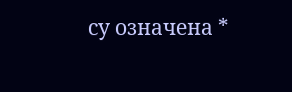су означена *